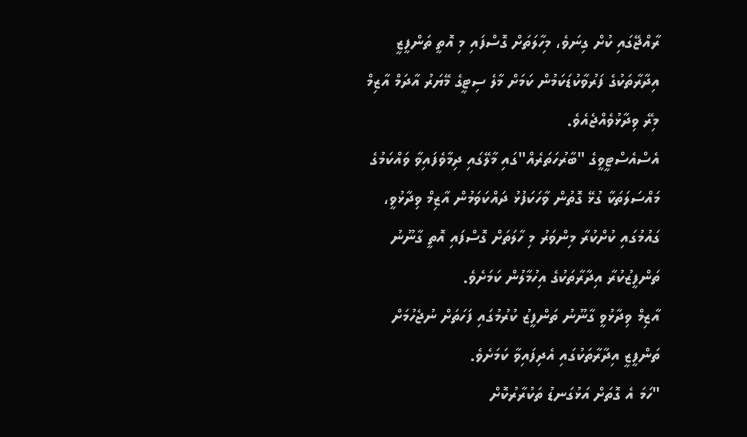ރާއްޖޭގައި ކުށް ގިނަވެ، މިހާލަތަށް ގޮސްފައި މި އޮތީ ތަންފީޒީ އިދާރާތަކުގެ ފަރުވާކުޑަކަމުން ކަމަށް މާލެ ސިޓީގެ މޭޔަރު އާދަމް އާޒިމް މިރޭ ވިދާޅުވެއްޖެއެވެ.
އެސްއެސްޓީވީގެ "ބާރުހަތަރެއް"ގައި މާލޭގައި ދިމާވެފައިވާ ވައްކަމުގެ މައްސަލަތަކާ ގުޅޭ ގޮތުން ވާހަކަފުޅު ދައްކަވަމުން އާޒިމް ވިދާޅުވީ، ގައުމުގައި ކުށްކުރާ މިންވަރު މި ހާލަތަށް ގޮސްފައި އޮތީ ގާނޫނު ތަންފީޒުކުރާ އިދާރާތަކުގެ އިހުމާލުން ކަމަށެވެ.
އާޒިމް ވިދާޅުވީ ގާނޫނު ތަންފީޒު ކުރުމުގައި ފަހަތަށް ނުޖެހުމަށް ތަންފީޒީ އިދާރާތަކުގައި އެދިފައިވާ ކަމަށެވެ.
"ހަމަ އެ ގޮތަށް އަޅުގަނޑު ތަކުރާރުކޮށް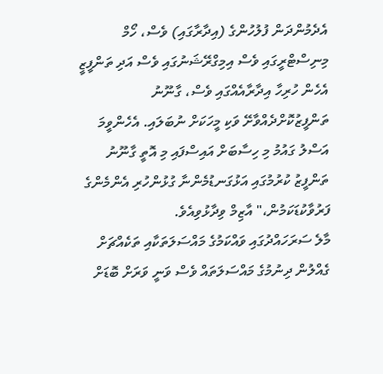އެދެމުންދަން ފުލުހުންގެ (އިދާރާގައި) ވެސް، ހޯމް މިނިސްޓްރީގައި ވެސް އިމިގްރޭޝަނުގައި ވެސް އަދި ތަންފީޒީ އެހެން ހުރިހާ އިދާރާއެއްގައި ވެސް، ގާނޫނު ތަންފީޒުކޮށްދެއްވާށޭ ވަކި މީހަކަށް ނުބަލައި. އެހެންވީމަ އަސްލު ގައުމު މި ހިސާބަށް އައިސްފައި މި އޮތީ ގާނޫނު ތަންފީޒު ކުރުމުގައި އަޅުގަނޑުމެންނާ ގުޅުންހުރި އެންމެންގެ ފަރުވާކުޑަކަމުން،" އާޒިމް ވިދާޅުވިއެވެ.
މާލެ ސަރަހައްދުގައި ވައްކަމުގެ މައްސަލަތަކާއި ތަކެއްޗަށް ގެއްލުން ދިނުމުގެ މައްސަލަތައް ވެސް ވަނީ ވަރަށް ބޮޑަށް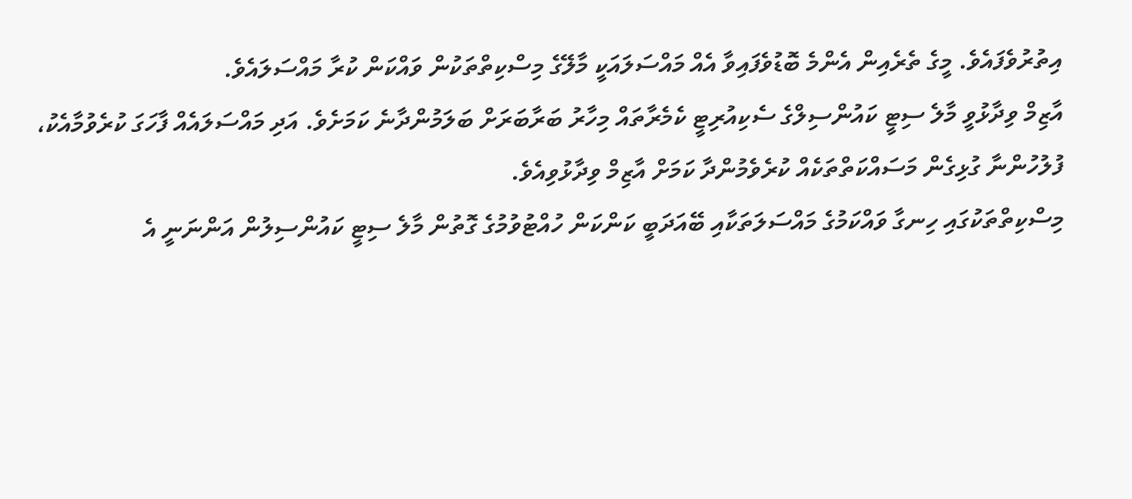އިތުރުވެފައެވެ. މީގެ ތެރެއިން އެންމެ ބޮޑުވެފައިވާ އެއް މައްސަލައަކީ މާލޭގެ މިސްކިތްތަކުން ވައްކަން ކުރާ މައްސަލައެވެ.
އާޒިމް ވިދާޅުވީ މާލެ ސިޓީ ކައުންސިލްގެ ސެކިއުރިޓީ ކެމެރާތައް މިހާރު ބަރާބަރަށް ބަލަމުންދާނެ ކަމަށެވެ. އަދި މައްސަލައެއް ފާހަގަ ކުރެވުމާއެކު، ފުލުހުންނާ ގުޅިގެން މަސައްކަތްތަކެއް ކުރެވެމުންދާ ކަމަށް އާޒިމް ވިދާޅުވިއެވެ.
މިސްކިތްތަކުގައި ހިނގާ ވައްކަމުގެ މައްސަލަތަކާއި ބޭއަދަބީ ކަންކަން ހުއްޓުވުމުގެ ގޮތުން މާލެ ސިޓީ ކައުންސިލުން އަންނަނީ އެ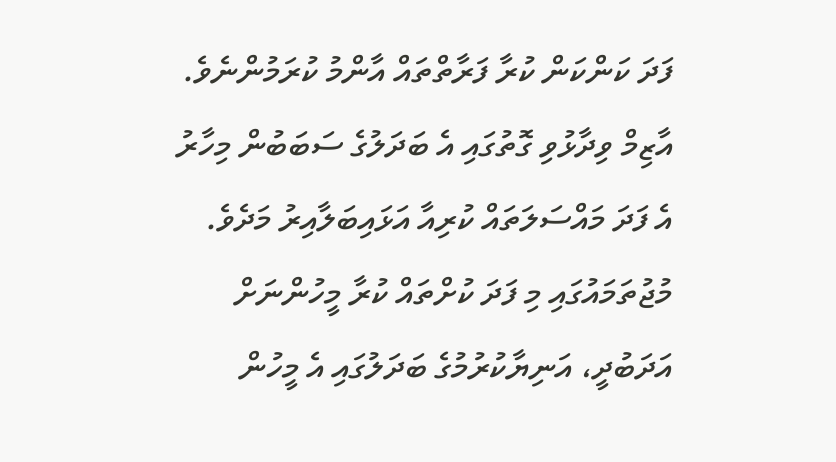ފަދަ ކަންކަން ކުރާ ފަރާތްތައް އާންމު ކުރަމުންނެވެ. އާޒިމް ވިދާޅުވި ގޮތުގައި އެ ބަދަލުގެ ސަބަބުން މިހާރު އެ ފަދަ މައްސަލަތައް ކުރިއާ އަޅައިބަލާއިރު މަދެވެ.
މުޖުތަމައުގައި މި ފަދަ ކުށްތައް ކުރާ މީހުންނަށް އަދަބުދީ، އަނިޔާކުރުމުގެ ބަދަލުގައި އެ މީހުން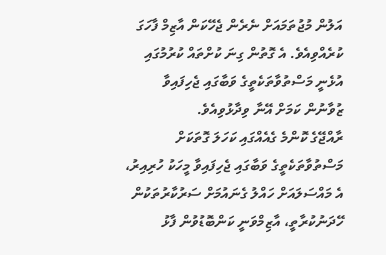އަލުން މުޖުތަމައަށް ނެރެން ޖެހޭކަން އާޒިމް ފާހަގަ ކުރެއްވިއެވެ. އެ ގޮތުން ގިނަ ކުށްތައް ކުރުމުގައި އުޅެނީ މަސްތުވާތަކެތީގެ ވަބާގައި ޖެހިފައިވާ ޒުވާނުން ކަމަށް އޭނާ ވިދާޅުވިއެވެ.
ރާއްޖޭގެ ކޮންމެ ގެއެއްގައި ކަހަލަ ގޮތަކަށް މަސްތުވާތަކެތީގެ ވަބާގައި ޖެހިފައިވާ މީހަކު ހުރިއިރު، އެ މައްސަލައަށް ހައްލު ގެނައުމަށް ސަރުކާރުތަކުން ހޭދަނުކުރާތީ، އާޒިމްވަނީ ކަންބޮޑުވުން ފާޅު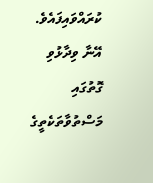ކުރައްވައިފައެވެ. އޭނާ ވިދާޅުވި ގޮތުގައި މަސްތުވާތަކެތީގެ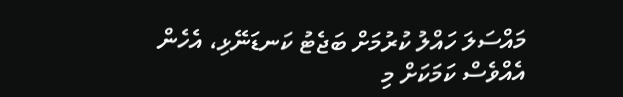މައްސަލަ ހައްލު ކުރުމަށް ބަޖެޓު ކަނޑަނޭޅި، އެހެން އެއްވެސް ކަމަކަށް މި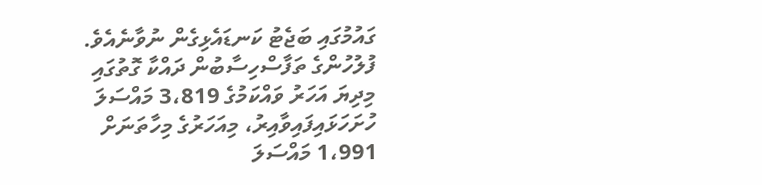ގައުމުގައި ބަޖެޓު ކަނޑައެޅިގެން ނުވާނެއެވެ.
ފުލުހުންގެ ތަފާސްހިސާބުން ދައްކާ ގޮތުގައި މިދިޔަ އަހަރު ވައްކަމުގެ 3،819 މައްސަލަ ހުށަހަޅައިފައިވާއިރު، މިއަހަރުގެ މިހާތަނަށް 1،991 މައްސަލަ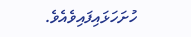ހުށަހަޅައިފައިވެއެވެ.